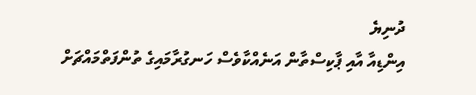ދުނިޔެ
އިންޑިއާ އާއި ޕާކިސްތާން އަނެއްކާވެސް ހަނގުރާމައިގެ ތުންފަތްމައްޗަށް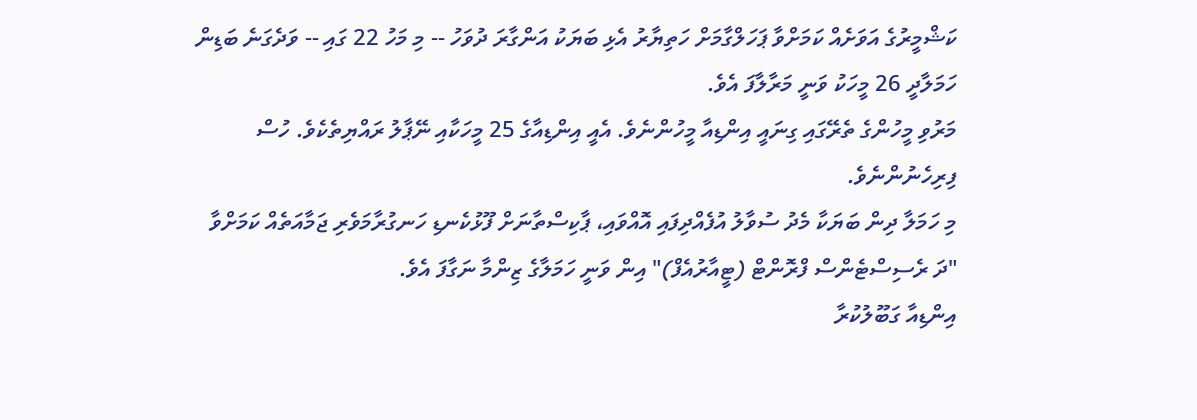ކަޝްމީރުގެ އަވަށެއް ކަމަށްވާ ޕަހަލްގާމަށް ހަތިޔާރު އެޅި ބަޔަކު އަންގާރަ ދުވަހު -- މި މަހު 22 ގައި -- ވަދެގަނެ ބަޑިން ހަމަލާދީ 26 މީހަކު ވަނީ މަރާލާފަ އެވެ.
މަރުވި މީހުންގެ ތެރޭގައި ގިނައީ އިންޑިއާ މީހުންނެވެ. އެއީ އިންޑިއާގެ 25 މީހަކާއި ނޭޕާލު ރައްޔިތެކެވެ. ހުސް ފިރިހެނުންނެވެ.
މި ހަމަލާ ދިން ބަޔަކާ މެދު ސުވާލު އުފެއްދިފައި އޮއްވައި، ޕާކިސްތާނަށް ފޫޅުކެނޑި ހަނގުރާމަވެރި ޖަމާއަތެއް ކަމަށްވާ "ދަ ރެސިސްޓެންސް ފްރޮންޓް (ޓީއާރުއެފް)" އިން ވަނީ ހަމަލާގެ ޒިންމާ ނަގާފަ އެވެ.
އިންޑިއާ ގަބޫލުކުރާ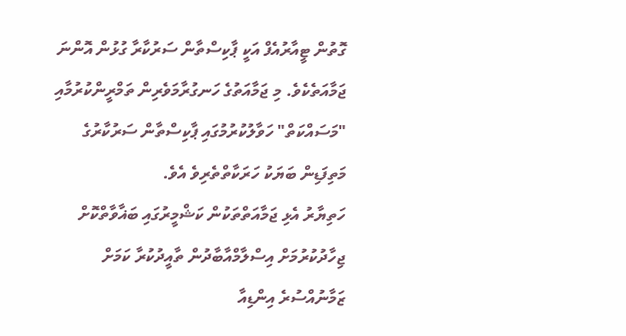ގޮތުން ޓީއާރުއެފް އަކީ ޕާކިސްތާން ސަރުކާރާ ގުޅުން އޮންނަ ޖަމާއަތެކެވެ. މި ޖަމާއަތުގެ ހަނގުރާމަވެރިން ތަމްރީންކުރުމާއި "މަސައްކަތް" ހަވާލުކުރުމުގައި ޕާކިސްތާން ސަރުކާރުގެ މަތިފަޑިން ބަޔަކު ހަރަކާތްތެރިވެ އެވެ.
ހަތިޔާރު އެޅި ޖަމާއަތްތަކުން ކަޝްމީރުގައި ބަޣާވާތްކޮށް ޖިހާދުކުރުމަށް އިސްލާމްއާބާދުން ތާއީދުކުރާ ކަމަށް ޒަމާނުއްސުރެ އިންޑިއާ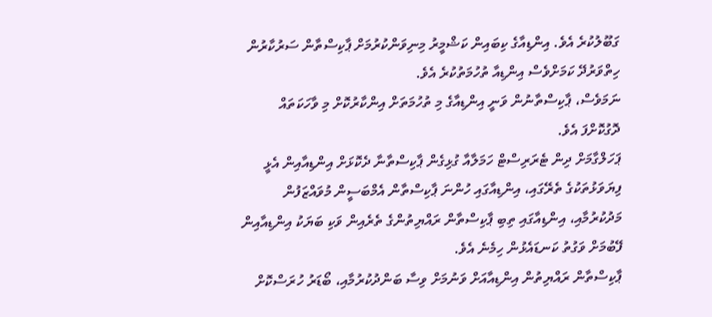ގަބޫލުކުރެ އެވެ. އިންޑިއާގެ ކިބައިން ކަޝްމީރު މިނިވަންކުރުމަށް ޕާކިސްތާން ސަރުކާރުން ހިތްވަރުދޭ ކަމަށްވެސް އިންޑިއާ ތުހުމަތުކުރެ އެވެ.
ނަމަވެސް، ޕާކިސްތާނުން ވަނީ އިންޑިއާގެ މި ތުހުމަތަށް އިންކާރުކޮށް މި ވާހަކަތައް ދޮގުކޮށްފަ އެވެ.
ޕަހަލްގާމަށް ދިން ޓެރަރިސްޓް ހަމަލާއާ ގުޅިގެން ޕާކިސްތާނާ ދެކޮޅަށް އިންޑިއާއިން އެޅީ ފިޔަވަޅުތަކުގެ ތެރޭގައި، އިންޑިއާގައި ހުންނަ ޕާކިސްތާން އެމްބަސީން މުވައްޒަފުން މަދުކުރުމާއި، އިންޑިއާގައި ތިބި ޕާކިސްތާން ރައްޔިތުންގެ ތެރެއިން ވަކި ބަޔަކު އިންޑިއާއިން ފޭބުމަށް ވަގުތު ކަނޑައެޅުން ހިމެނެ އެވެ.
ޕާކިސްތާން ރައްޔިތުން އިންޑިއާއަށް ވަނުމަށް ވިސާ ބަންދުކުރުމާއި، ބޯޑަރު ހުރަސްކޮށް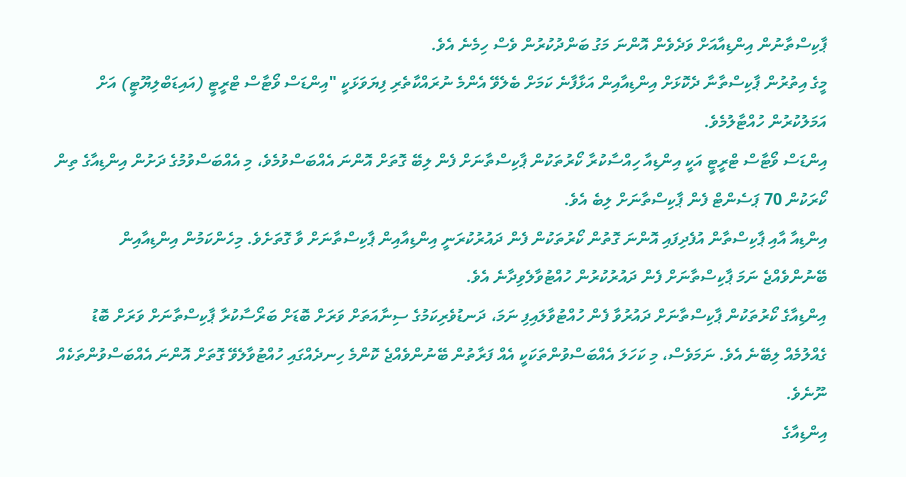ޕާކިސްތާނުން އިންޑިއާއަށް ވަދެވެން އޮންނަ މަގު ބަންދުކުރުން ވެސް ހިމެނެ އެވެ.
މީގެ އިތުރުން ޕާކިސްތާނާ ދެކޮޅަށް އިންޑިއާއިން އަޅާފާނެ ކަމަށް ބެލެވޭ އެންމެ ނުރައްކާތެރި ފިޔަވަޅަކީ "އިންޑަސް ވޯޓާސް ޓްރީޓީ (އައިޑަބްލިޔޫޓީ) އަށް އަމަލުކުރުން ހުއްޓާލުމެވެ.
އިންޑަސް ވޯޓާސް ޓްރީޓީ އަކީ އިންޑިއާ ހިއްސާކުރާ ކޯރުތަކުން ޕާކިސްތާނަށް ފެން ލިބޭ ގޮތަށް އޮންނަ އެއްބަސްވުމެވެ، މި އެއްބަސްވުމުގެ ދަށުން އިންޑިއާގެ ތިން ކޯރަކުން 70 ޕަސެންޓް ފެން ޕާކިސްތާނަށް ލިބެ އެވެ.
އިންޑިއާ އާއި ޕާކިސްތާން އުފެދިފައި އޮންނަ ގޮތުން ކޯރުތަކުން ފެން ދައުރުކުރަނީ އިންޑިއާއިން ޕާކިސްތާނަށް ވާ ގޮތަށެވެ. މިހެންކަމުން އިންޑިއާއިން ބޭނުންވެއްޖެ ނަމަ ޕާކިސްތާނަށް ފެން ދައުރުކުރުން ހުއްޓުވާލެވިދާނެ އެވެ.
އިންޑިއާގެ ކޯރުތަކުން ޕާކިސްތާނަށް ދައުރުވާ ފެން ހުއްޓުވާލައިފި ނަމަ، ދަނޑުވެރިކަމުގެ ސިނާއަތަށް ވަރަށް ބޮޑަށް ބަރޯސާކުރާ ޕާކިސްތާނަށް ވަރަށް ބޮޑު ގެއްލުމެއް ލިބޭނެ އެވެ. ނަމަވެސް، މި ކަހަލަ އެއްބަސްވުންތަކަކީ އެއް ފަރާތުން ބޭނުންވެއްޖެ ކޮންމެ ހިނދެއްގައި ހުއްޓުވާލެވޭ ގޮތަށް އޮންނަ އެއްބަސްވުންތަކެއް ނޫނެވެ.
އިންޑިއާގެ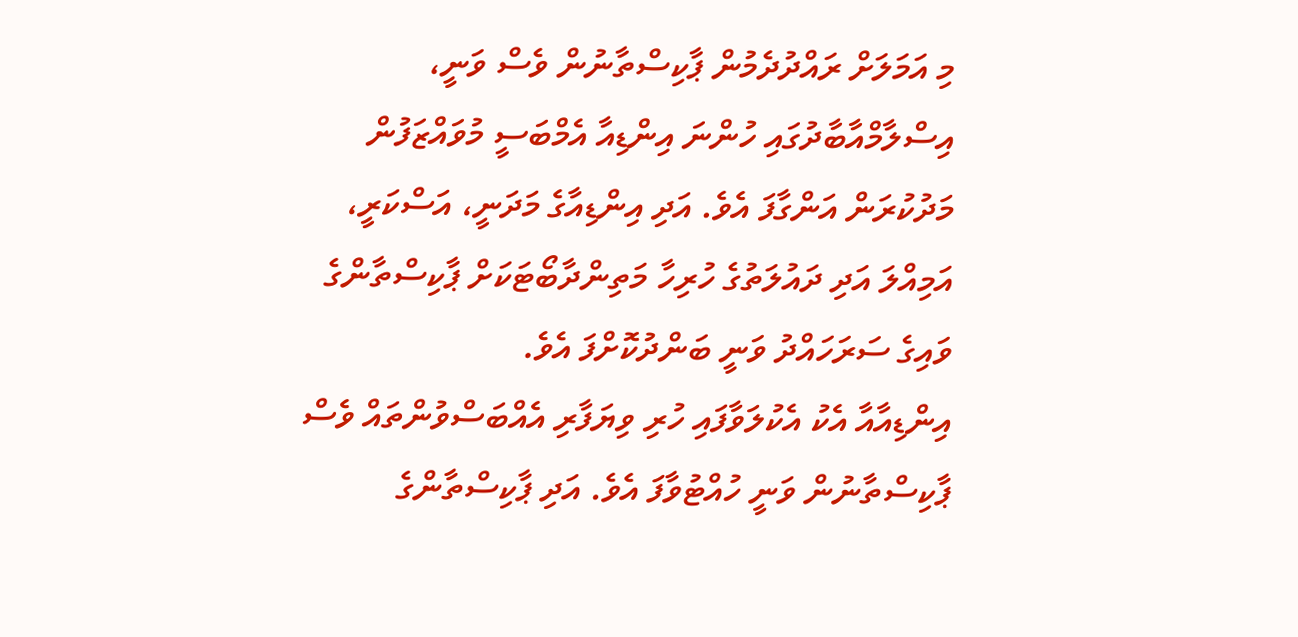މި އަމަލަށް ރައްދުދެމުން ޕާކިސްތާނުން ވެސް ވަނީ، އިސްލާމްއާބާދުގައި ހުންނަ އިންޑިއާ އެމްބަސީ މުވައްޒަފުން މަދުކުރަން އަންގާފަ އެވެ. އަދި އިންޑިއާގެ މަދަނީ، އަސްކަރީ، އަމިއްލަ އަދި ދައުލަތުގެ ހުރިހާ މަތިންދާބޯޓަކަށް ޕާކިސްތާންގެ ވައިގެ ސަރަހައްދު ވަނީ ބަންދުކޮށްފަ އެވެ.
އިންޑިއާއާ އެކު އެކުލަވާފައި ހުރި ވިޔަފާރި އެއްބަސްވުންތައް ވެސް ޕާކިސްތާނުން ވަނީ ހުއްޓުވާފަ އެވެ. އަދި ޕާކިސްތާންގެ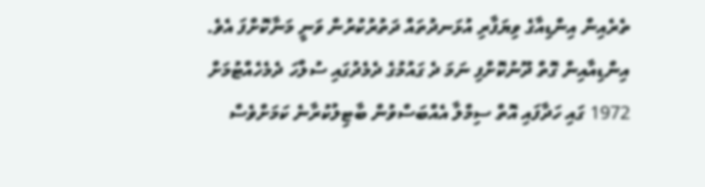ތެރެއިން އިންޑިއާގެ ވިޔަފާރި އުޅަނދުތައް ދަތުރުކުރުން ވަނީ މަނާކޮށްފަ އެވެ.
އިންޑިއާއިން ގޮތް ދޫނުކޮށްފި ނަމަ ދެ ގައުމުގެ ދެމެދުގައި ސުލްހަ ދެމެހެއްޓުމަށް 1972 ގައި ހަދާފައި އޮތް ސިމްލާ އެއްބަސްވުން ބާޓިލުކުރާނެ ކަމަށްވެސް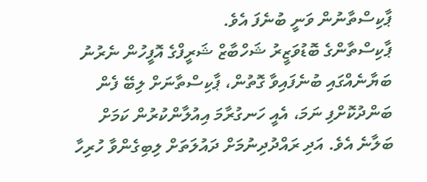ޕާކިސްތާނުން ވަނީ ބުނެފަ އެވެ.
ޕާކިސްތާންގެ ބޮޑުވަޒީރު ޝަހްބާޒް ޝަރީފްގެ އޮފީހުން ނެރުނު ބަޔާނެއްގައި ބުނެފައިވާ ގޮތުން، ޕާކިސްތާނަށް ލިބޭ ފެން ބަންދުކޮށްފި ނަމަ، އެއީ ހަނގުރާމަ އިއުލާންކުރުން ކަމަށް ބަލާނެ އެވެ. އަދި ރައްދުދިނުމަށް ދައުލަތަށް ލިބިގެންވާ ހުރިހާ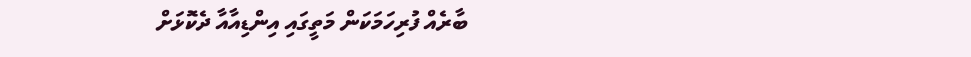ބާރެއް ފުރިހަމަކަން މަތީގައި އިންޑިއާއާ ދެކޮޅަށް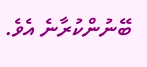ބޭނުންކުރާނެ އެވެ.